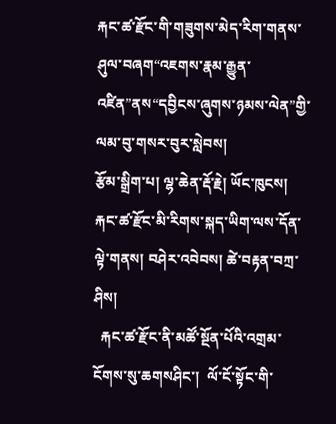རྐང་ཚ་རྫོང་གི་གཟུགས་མེད་རིག་གནས་ཤུལ་བཞག“འཇགས་རྣམ་རྒྱུན་འཛིན”ནས“དབྱིངས་ཞུགས་ཉམས་ལེན”གྱི་ལམ་བུ་གསར་བུར་སླེབས།
རྩོམ་སྒྲིག་པ། ལྷ་ཆེན་རྡོ་རྗེ། ཡོང་ཁུངས། རྐང་ཚ་རྫོང་མི་རིགས་སྐད་ཡིག་ལས་དོན་ལྟེ་གནས། བཤེར་འབེབས། ཚེ་བརྟན་བཀྲ་ཤིས།
  རྐང་ཚ་རྫོང་ནི་མཚོ་སྔོན་པོའི་འགྲམ་ངོགས་སུ་ཆགསཤིང་།  ལོ་ངོ་སྟོང་གི་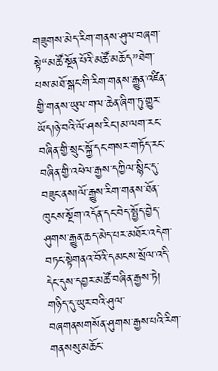གཟུགས་མེད་རིག་གནས་ཤུལ་བཞག་སྟེ“མཚོ་སྔོན་པོའི་མཚོ་མཆོད”ཐེག་པས་མཐོ་སྒང་གི་རིག་གནས་རྒྱུན་འཛིན་གྱི་གནས་ཡུལ་གལ་ཆེན་ཞིག་ཏུ་གྱུར་ཡོད།ཉེ་བའི་ལོ་ཤས་རིང་།མ་ལག་རང་བཞིན་གྱི་སྲུང་སྐྱོ་དང་གསར་གཏོད་རང་བཞིན་གྱི་འཕེལ་རྒྱས་དཀྱིལ་སྙིང་དུ་བཟུང་ནས།ལོ་རྒྱུས་རིག་གནས་ཐོན་ཁུངས་སྔོག་འདོན་དང་བེད་སྤྱོད་བྱེད་ཤུགས་རྒྱུན་ཆད་མེད་པར་མཐོར་འདེག་བཏང་སྟེགནའ་བོའི་དམངས་སྲོལ་འདི་དེང་དུས་དབྱར་མཚོ་བཞིན་རྒྱས་ཏེ། གཉིད་དུ་ཡུར་བའི་ཤུལ་བཞགནསགསོན་ཤུགས་རྒྱས་པའི་རིག་གནསསུ་མཆོང་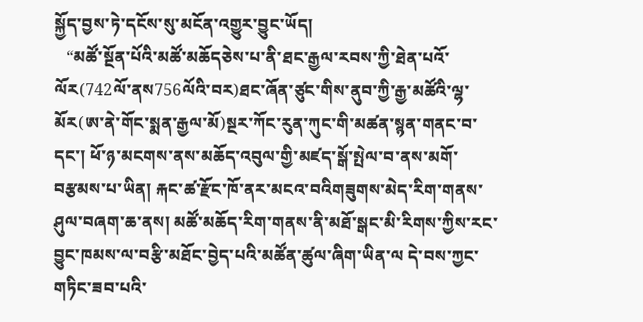སྐྱོད་བྱས་ཏེ་དངོས་སུ་མངོན་འགྱུར་བྱུང་ཡོད།
   “མཚོ་སྔོན་པོའི་མཚོ་མཆོདཅེས་པ་ནི་ཐང་རྒྱལ་རབས་ཀྱི་ཐེན་པའོ་ལོར(742ལོ་ནས756ལོའི་བར)ཐང་ཞོན་ཙུང་གིས་ནུབ་ཀྱི་རྒྱ་མཚོའི་ལྷ་མོར(ཨ་ནེ་གོང་སྨན་རྒྱལ་མོ)སྔར་ཀོང་རུན་ཀུང་གི་མཚན་སྙན་གནང་བ་དང་། ཕོ་ཉ་མངགས་ནས་མཆོད་འབུལ་གྱི་མཛད་སྒོ་སྤེལ་བ་ནས་མགོ་བརྩམས་པ་ཡིན། རྐང་ཚ་རྫོང་ཁོ་ནར་མངའ་བའིགཟུགས་མེད་རིག་གནས་ཤུལ་བཞག་ཆ་ནས། མཚོ་མཆོད་རིག་གནས་ནི་མཐོ་སྒང་མི་རིགས་ཀྱིས་རང་བྱུང་ཁམས་ལ་བརྩི་མཐོང་བྱེད་པའི་མཚོན་ཚུལ་ཞིག་ཡིན་ལ དེ་བས་ཀྱང་གཏིང་ཟབ་པའི་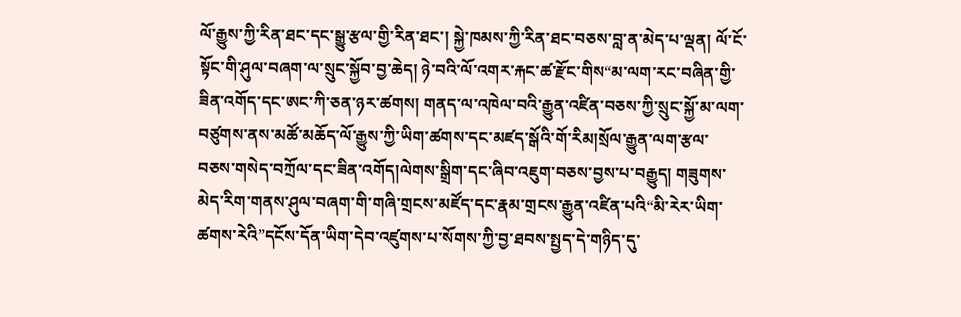ལོ་རྒྱུས་ཀྱི་རིན་ཐང་དང་སྒྱུ་རྩལ་གྱི་རིན་ཐང་། སྐྱེ་ཁམས་ཀྱི་རིན་ཐང་བཅས་བླ་ན་མེད་པ་ལྡན། ལོ་ངོ་སྟོང་གི་ཤུལ་བཞག་ལ་སྲུང་སྐྱོབ་བྱ་ཆེད། ཉེ་བའི་ལོ་འགར་རྐང་ཚ་རྫོང་གིས“མ་ལག་རང་བཞིན་གྱི་ཟིན་འགོད་དང་ཨང་ཀི་ཅན་ཉར་ཚགས། གནད་ལ་འཁེལ་བའི་རྒྱུན་འཛིན་བཅས་ཀྱི་སྲུང་སྐྱོ་མ་ལག་བཙུགས་ནས་མཚོ་མཆོད་ལོ་རྒྱུས་ཀྱི་ཡིག་ཚགས་དང་མཛད་སྒོའི་གོ་རིམ།སྲོལ་རྒྱུན་ལག་རྩལ་བཅས་གསེད་བཀྲོལ་དང་ཟིན་འགོད།ལེགས་སྒྲིག་དང་ཞིབ་འཇུག་བཅས་བྱས་པ་བརྒྱུད། གཟུགས་མེད་རིག་གནས་ཤུལ་བཞག་གི་གཞི་གྲངས་མཛོད་དང་རྣམ་གྲངས་རྒྱུན་འཛིན་པའི“མི་རེར་ཡིག་ཚགས་རེའི”དངོས་དོན་ཡིག་དེབ་འཛུགས་པ་སོགས་ཀྱི་བྱ་ཐབས་སྤྱད་དེ་གཉིད་དུ་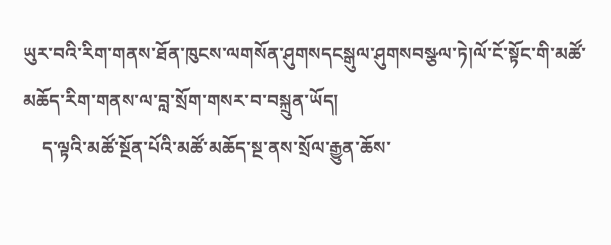ཡུར་བའི་རིག་གནས་ཐོན་ཁུངས་ལགསོན་ཤུགསདངསྒུལ་ཤུགསབསྩལ་ཏེ།ལོ་ངོ་སྟོང་གི་མཚོ་མཆོད་རིག་གནས་ལ་བླ་སྲོག་གསར་བ་བསྐྲུན་ཡོད།
    ད་ལྟའི་མཚོ་སྔོན་པོའི་མཚོ་མཆོད་སྔ་ནས་སྲོལ་རྒྱུན་ཆོས་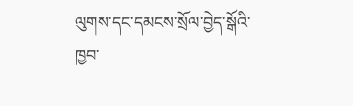ལུགས་དང་དམངས་སྲོལ་བྱེད་སྒོའི་ཁྱབ་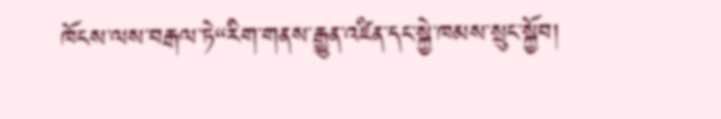ཁོངས་ལས་བརྒལ་ཏེ“རིག་གནས་རྒྱུན་འཛིན་དང་སྐྱེ་ཁམས་སྲུང་སྐྱོབ།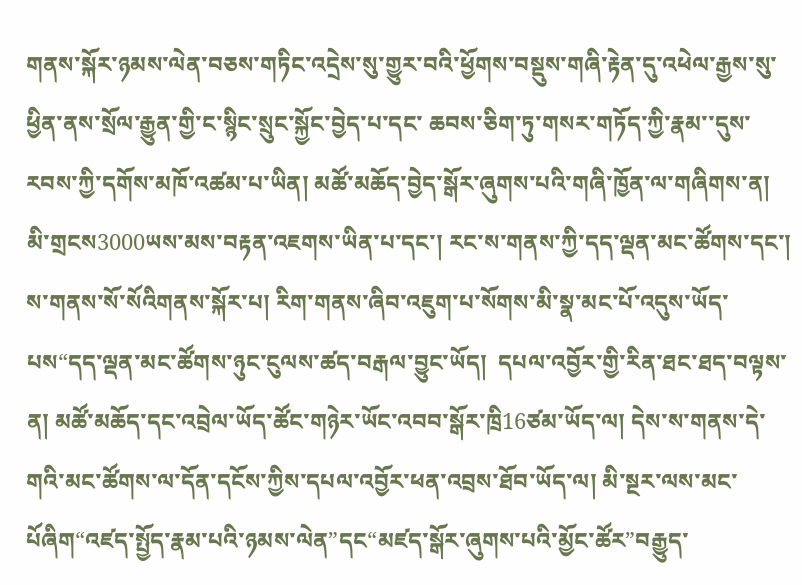གནས་སྐོར་ཉམས་ལེན་བཅས་གཏིང་འདྲེས་སུ་གྱུར་བའི་ཕྱོགས་བསྡུས་གཞི་རྟེན་དུ་འཕེལ་རྒྱས་སུ་ཕྱིན་ནས་སྲོལ་རྒྱུན་གྱི་ང་སྙིང་སྲུང་སྐྱོང་བྱེད་པ་དང་ ཆབས་ཅིག་ཏུ་གསར་གཏོད་ཀྱི་རྣམ་་དུས་རབས་ཀྱི་དགོས་མཁོ་འཚམ་པ་ཡིན། མཚོ་མཆོད་བྱེད་སྒོར་ཞུགས་པའི་གཞི་ཁྱོན་ལ་གཞིགས་ན། མི་གྲངས3000ཡས་མས་བརྟན་འཇགས་ཡིན་པ་དང་། རང་ས་གནས་ཀྱི་དད་ལྡན་མང་ཚོགས་དང་། ས་གནས་སོ་སོའིགནས་སྐོར་པ། རིག་གནས་ཞིབ་འཇུག་པ་སོགས་མི་སྣ་མང་པོ་འདུས་ཡོད་པས“དད་ལྡན་མང་ཚོགས་ཉུང་ངུལས་ཚད་བརྒལ་བྱུང་ཡོད།  དཔལ་འབྱོར་གྱི་རིན་ཐང་ཐད་བལྟས་ན། མཚོ་མཆོད་དང་འབྲེལ་ཡོད་ཚོང་གཉེར་ཡོང་འབབ་སྒོར་ཁྲི16ཙམ་ཡོད་ལ། དེས་ས་གནས་དེ་གའི་མང་ཚོགས་ལ་དོན་དངོས་ཀྱིས་དཔལ་འབྱོར་ཕན་འབྲས་ཐོབ་ཡོད་ལ། མི་སྔར་ལས་མང་པོཞིག“འཛད་སྤྱོད་རྣམ་པའི་ཉམས་ལེན”དང“མཛད་སྒོར་ཞུགས་པའི་མྱོང་ཚོར”བརྒྱུད་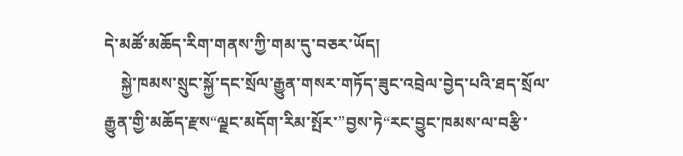དེ་མཚོ་མཆོད་རིག་གནས་ཀྱི་གམ་དུ་བཅར་ཡོད།
    སྐྱེ་ཁམས་སྲུང་སྐྱོ་དང་སྲོལ་རྒྱུན་གསར་གཏོད་ཟུང་འབྲེལ་བྱེད་པའི་ཐད་སྲོལ་རྒྱུན་གྱི་མཆོད་རྫས“ལྗང་མདོག་རིམ་སྤོར་”བྱས་ཏེ“རང་བྱུང་ཁམས་ལ་བརྩི་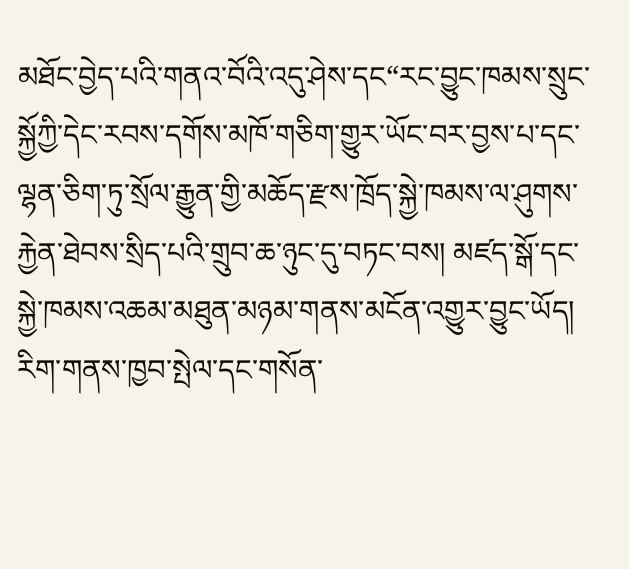མཐོང་བྱེད་པའི་གནའ་བོའི་འདུ་ཤེས་དང“རང་བྱུང་ཁམས་སྲུང་སྐྱོཀྱི་དེང་རབས་དགོས་མཁོ་གཅིག་གྱུར་ཡོང་བར་བྱས་པ་དང་ ལྷན་ཅིག་ཏུ་སྲོལ་རྒྱུན་གྱི་མཆོད་རྫས་ཁྲོད་སྐྱེ་ཁམས་ལ་ཤུགས་རྐྱེན་ཐེབས་སྲིད་པའི་གྲུབ་ཆ་ཉུང་དུ་བཏང་བས། མཛད་སྒོ་དང་སྐྱེ་ཁམས་འཆམ་མཐུན་མཉམ་གནས་མངོན་འགྱུར་བྱུང་ཡོད། རིག་གནས་ཁྱབ་སྤེལ་དང་གསོན་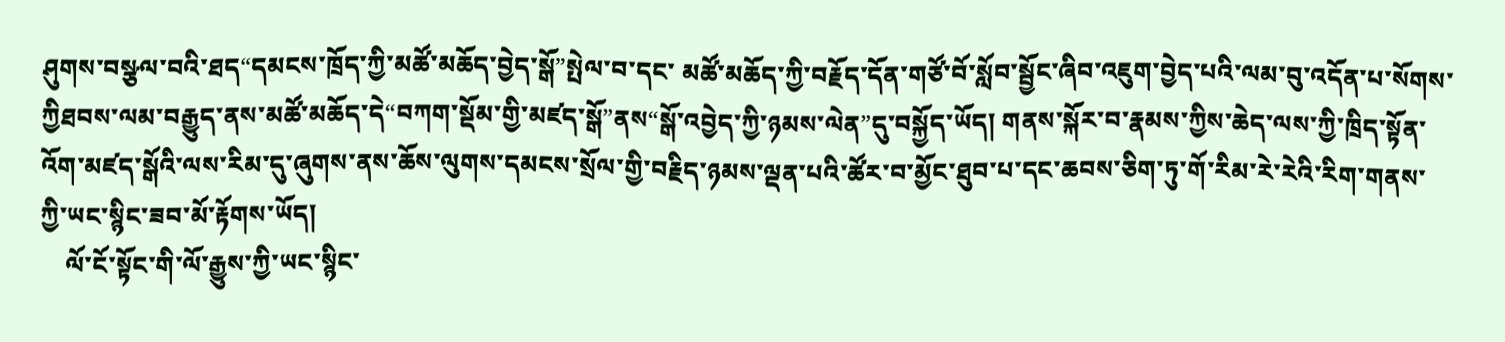ཤུགས་བསྩལ་བའི་ཐད“དམངས་ཁྲོད་ཀྱི་མཚོ་མཆོད་བྱེད་སྒོ”སྤེལ་བ་དང་ མཚོ་མཆོད་ཀྱི་བརྗོད་དོན་གཙོ་བོ་སློབ་སྦྱོང་ཞིབ་འཇུག་བྱེད་པའི་ལམ་བུ་འདོན་པ་སོགས་ཀྱིཐབས་ལམ་བརྒྱུད་ནས་མཚོ་མཆོད་དེ“བཀག་སྡོམ་གྱི་མཛད་སྒོ”ནས“སྒོ་འབྱེད་ཀྱི་ཉམས་ལེན”དུ་བསྐྱོད་ཡོད། གནས་སྐོར་བ་རྣམས་ཀྱིས་ཆེད་ལས་ཀྱི་ཁྲིད་སྟོན་འོག་མཛད་སྒོའི་ལས་རིམ་དུ་ཞུགས་ནས་ཆོས་ལུགས་དམངས་སྲོལ་གྱི་བརྗིད་ཉམས་ལྡན་པའི་ཚོར་བ་མྱོང་ཐུབ་པ་དང་ཆབས་ཅིག་ཏུ་གོ་རིམ་རེ་རེའི་རིག་གནས་ཀྱི་ཡང་སྙིང་ཟབ་མོ་རྟོགས་ཡོད།
    ལོ་ངོ་སྟོང་གི་ལོ་རྒྱུས་ཀྱི་ཡང་སྙིང་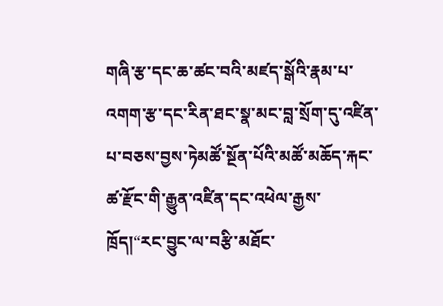གཞི་རྩ་དང་ཆ་ཚང་བའི་མཛད་སྒོའི་རྣམ་པ་འགག་རྩ་དང་རིན་ཐང་སྣ་མང་བླ་སྲོག་དུ་འཛིན་པ་བཅས་བྱས་ཏེམཚོ་སྔོན་པོའི་མཚོ་མཆོད་རྐང་ཚ་རྫོང་གི་རྒྱུན་འཛིན་དང་འཕེལ་རྒྱས་ཁྲོད།“རང་བྱུང་ལ་བརྩི་མཐོང་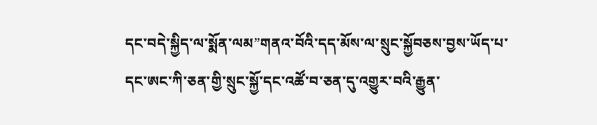དང་བདེ་སྐྱིད་ལ་སྨོན་ལམ”གནའ་བོའི་དད་མོས་ལ་སྲུང་སྐྱོབཅས་བྱས་ཡོད་པ་དང་ཨང་ཀི་ཅན་གྱི་སྲུང་སྐྱོ་དང་འཚོ་བ་ཅན་དུ་འགྱུར་བའི་རྒྱུན་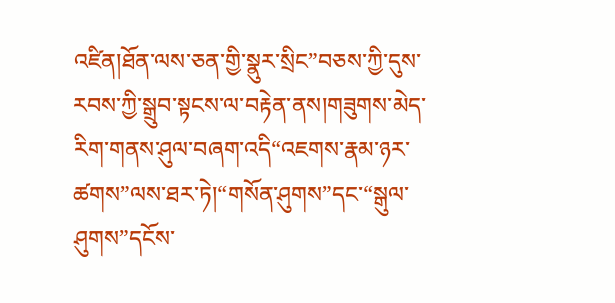འཛིན།ཐོན་ལས་ཅན་གྱི་སྣུར་སྲིང”བཅས་ཀྱི་དུས་རབས་ཀྱི་སྒྲུབ་སྟངས་ལ་བརྟེན་ནས།གཟུགས་མེད་རིག་གནས་ཤུལ་བཞག་འདི“འཇགས་རྣམ་ཉར་ཚགས”ལས་ཐར་ཏེ།“གསོན་ཤུགས”དང་“སྒུལ་ཤུགས”དངོས་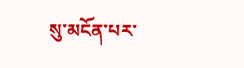སུ་མངོན་པར་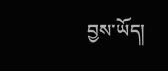བྱས་ཡོད།